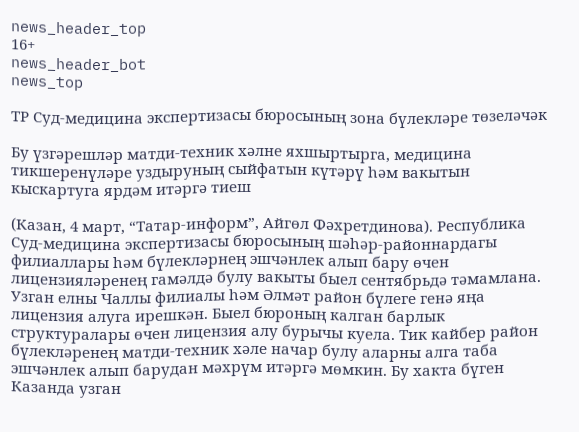news_header_top
16+
news_header_bot
news_top

ТР Суд-медицина экспертизасы бюросының зона бүлекләре төзеләчәк

Бу үзгәрешләр матди-техник хәлне яхшыртырга, медицина тикшеренүләре уздыруның сыйфатын күтәрү һәм вакытын кыскартуга ярдәм итәргә тиеш

(Казан, 4 март, “Татар-информ”, Айгөл Фәхретдинова). Республика Суд-медицина экспертизасы бюросының шәһәр-районнардагы филиаллары һәм бүлекләрнең эшчәнлек алып бару өчен лицензияләренең гамәлдә булу вакыты быел сентябрьдә тәмамлана. Узган елны Чаллы филиалы һәм Әлмәт район бүлеге генә яңа лицензия алуга ирешкән. Быел бюроның калган барлык структуралары өчен лицензия алу бурычы куела. Тик кайбер район бүлекләренең матди-техник хәле начар булу аларны алга таба эшчәнлек алып барудан мәхрүм итәргә мөмкин. Бу хакта бүген Казанда узган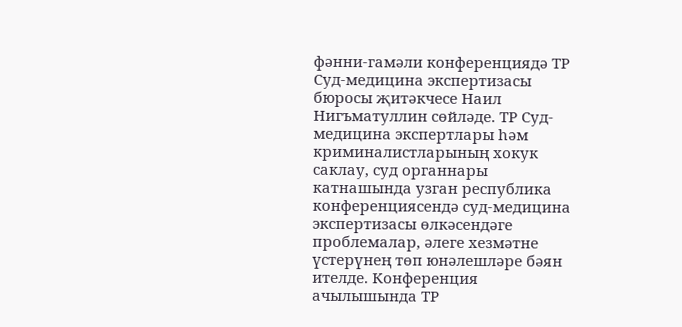фәнни-гамәли конференциядә ТР Суд-медицина экспертизасы бюросы җитәкчесе Наил Нигъматуллин сөйләде. ТР Суд-медицина экспертлары һәм криминалистларының хокук саклау, суд органнары катнашында узган республика конференциясендә суд-медицина экспертизасы өлкәсендәге проблемалар, әлеге хезмәтне үстерүнең төп юнәлешләре бәян ителде. Конференция ачылышында ТР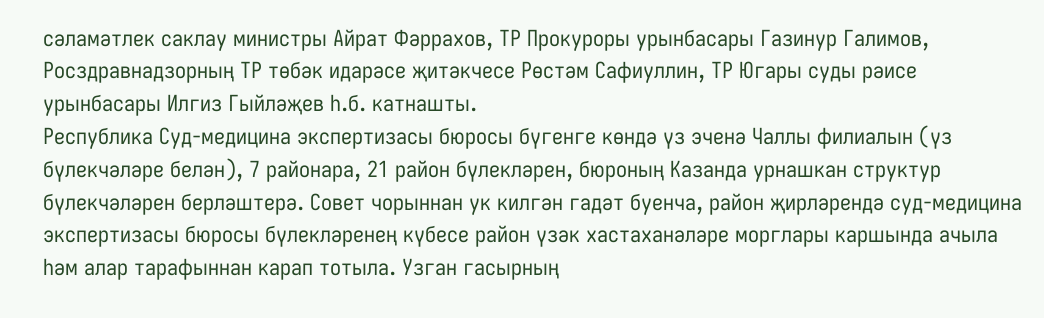сәламәтлек саклау министры Айрат Фәррахов, ТР Прокуроры урынбасары Газинур Галимов, Росздравнадзорның ТР төбәк идарәсе җитәкчесе Рөстәм Сафиуллин, ТР Югары суды рәисе урынбасары Илгиз Гыйләҗев һ.б. катнашты.
Республика Суд-медицина экспертизасы бюросы бүгенге көндә үз эченә Чаллы филиалын (үз бүлекчәләре белән), 7 районара, 21 район бүлекләрен, бюроның Казанда урнашкан структур бүлекчәләрен берләштерә. Совет чорыннан ук килгән гадәт буенча, район җирләрендә суд-медицина экспертизасы бюросы бүлекләренең күбесе район үзәк хастаханәләре морглары каршында ачыла һәм алар тарафыннан карап тотыла. Узган гасырның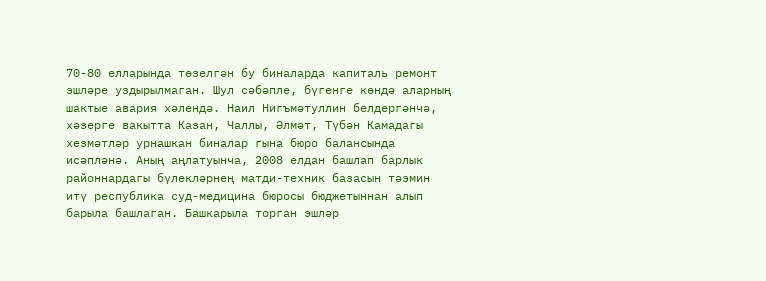70-80 елларында төзелгән бу биналарда капиталь ремонт эшләре уздырылмаган. Шул сәбәпле, бүгенге көндә аларның шактые авария хәлендә. Наил Нигъмәтуллин белдергәнчә, хәзерге вакытта Казан, Чаллы, Әлмәт, Түбән Камадагы хезмәтләр урнашкан биналар гына бюро балансында исәпләнә. Аның аңлатуынча, 2008 елдан башлап барлык районнардагы бүлекләрнең матди-техник базасын тәэмин итү республика суд-медицина бюросы бюджетыннан алып барыла башлаган. Башкарыла торган эшләр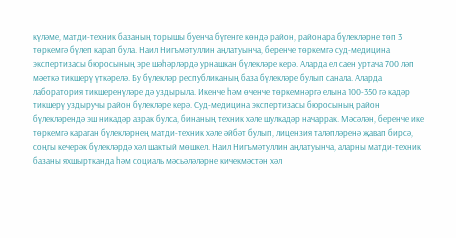күләме, матди-техник базаның торышы буенча бүгенге көндә район, районара бүлекләрне төп 3 төркемгә бүлеп карап була. Наил Нигъмәтуллин аңлатуынча, беренче төркемгә суд-медицина экспертизасы бюросының эре шәһәрләрдә урнашкан бүлекләре керә. Аларда ел саен уртача 700 ләп мәеткә тикшерү үткәрелә. Бу бүлекләр республиканың база бүлекләре булып санала. Аларда лаборатория тикшеренүләре дә уздырыла. Икенче һәм өченче төркемнәргә елына 100-350 гә кадәр тикшерү уздыручы район бүлекләре керә. Суд-медицина экспертизасы бюросының район бүлекләрендә эш никадәр азрак булса, бинаның техник хәле шулкадәр начаррак. Мәсәлән, беренче ике төркемгә караган бүлекләрнең матди-техник хәле әйбәт булып, лицензия таләпләренә җавап бирсә, соңгы кечерәк бүлекләрдә хәл шактый мөшкел. Наил Нигъмәтуллин аңлатуынча, аларны матди-техник базаны яхшыртканда һәм социаль мәсьәләләрне кичекмәстән хәл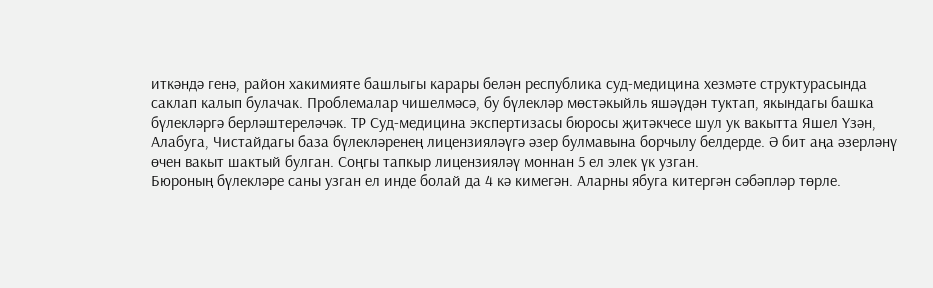иткәндә генә, район хакимияте башлыгы карары белән республика суд-медицина хезмәте структурасында саклап калып булачак. Проблемалар чишелмәсә, бу бүлекләр мөстәкыйль яшәүдән туктап, якындагы башка бүлекләргә берләштереләчәк. ТР Суд-медицина экспертизасы бюросы җитәкчесе шул ук вакытта Яшел Үзән, Алабуга, Чистайдагы база бүлекләренең лицензияләүгә әзер булмавына борчылу белдерде. Ә бит аңа әзерләнү өчен вакыт шактый булган. Соңгы тапкыр лицензияләү моннан 5 ел элек үк узган.
Бюроның бүлекләре саны узган ел инде болай да 4 кә кимегән. Аларны ябуга китергән сәбәпләр төрле.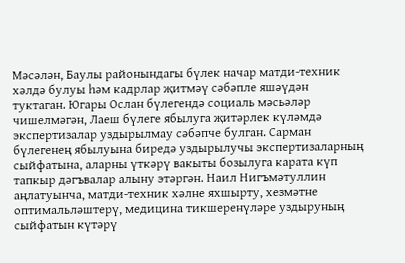Мәсәлән, Баулы районындагы бүлек начар матди-техник хәлдә булуы һәм кадрлар җитмәү сәбәпле яшәүдән туктаган. Югары Ослан бүлегендә социаль мәсьәләр чишелмәгән, Лаеш бүлеге ябылуга җитәрлек күләмдә экспертизалар уздырылмау сәбәпче булган. Сарман бүлегенең ябылуына биредә уздырылучы экспертизаларның сыйфатына, аларны үткәрү вакыты бозылуга карата күп тапкыр дәгъвалар алыну этәргән. Наил Нигъмәтуллин аңлатуынча, матди-техник хәлне яхшырту, хезмәтне оптимальләштерү, медицина тикшеренүләре уздыруның сыйфатын күтәрү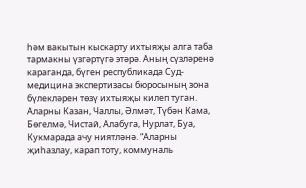һәм вакытын кыскарту ихтыяҗы алга таба тармакны үзгәртүгә этәрә. Аның сүзләренә караганда, бүген республикада Суд-медицина экспертизасы бюросының зона бүлекләрен төзү ихтыяҗы килеп туган. Аларны Казан, Чаллы, Әлмәт, Түбән Кама, Бөгелмә, Чистай, Алабуга, Нурлат, Буа, Кукмарада ачу ниятләнә. “Аларны җиһазлау, карап тоту, коммуналь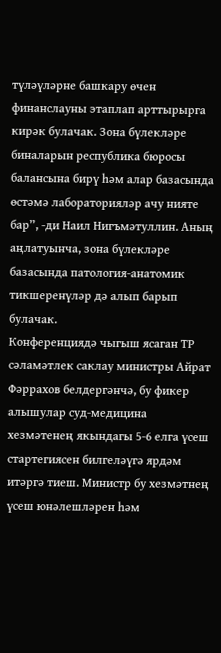түләүләрне башкару өчен финанслауны этаплап арттырырга кирәк булачак. Зона бүлекләре биналарын республика бюросы балансына бирү һәм алар базасында өстәмә лабораторияләр ачу нияте бар”, -ди Наил Нигъмәтуллин. Аның аңлатуынча, зона бүлекләре базасында патология-анатомик тикшеренүләр дә алып барып булачак.
Конференциядә чыгыш ясаган ТР сәламәтлек саклау министры Айрат Фәррахов белдергәнчә, бу фикер алышулар суд-медицина хезмәтенең якындагы 5-6 елга үсеш стартегиясен билгеләүгә ярдәм итәргә тиеш. Министр бу хезмәтнең үсеш юнәлешләрен һәм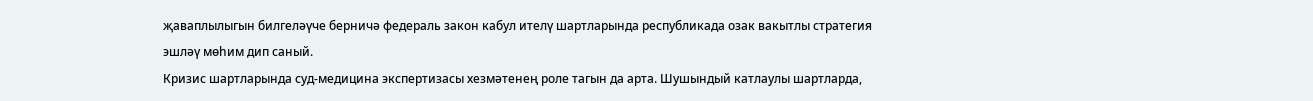җаваплылыгын билгеләүче берничә федераль закон кабул ителү шартларында республикада озак вакытлы стратегия эшләү мөһим дип саный.
Кризис шартларында суд-медицина экспертизасы хезмәтенең роле тагын да арта. Шушындый катлаулы шартларда,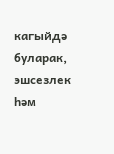кагыйдә буларак, эшсезлек һәм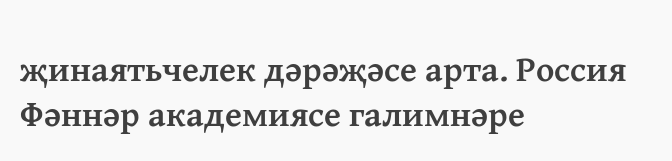җинаятьчелек дәрәҗәсе арта. Россия Фәннәр академиясе галимнәре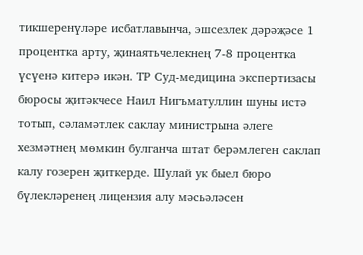тикшеренүләре исбатлавынча, эшсезлек дәрәҗәсе 1 процентка арту, җинаятьчелекнең 7-8 процентка үсүенә китерә икән. ТР Суд-медицина экспертизасы бюросы җитәкчесе Наил Нигъматуллин шуны истә тотып, сәламәтлек саклау министрына әлеге хезмәтнең мөмкин булганча штат берәмлеген саклап калу гозерен җиткерде. Шулай ук быел бюро бүлекләренең лицензия алу мәсьәләсен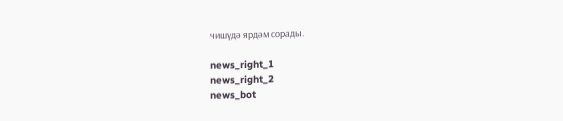чишүдә ярдәм сорады.

news_right_1
news_right_2
news_bot